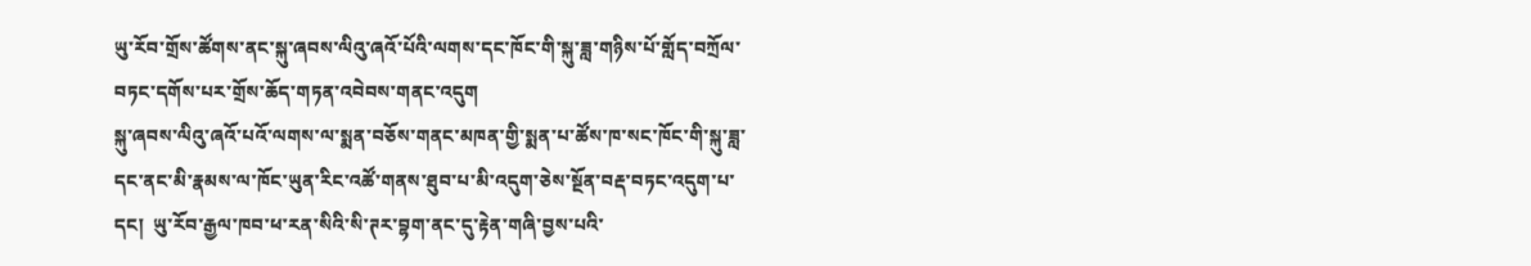ཡུ་རོབ་གྲོས་ཚོགས་ནང་སྐུ་ཞབས་ལིའུ་ཞའོ་པོའི་ལགས་དང་ཁོང་གི་སྐུ་ཟླ་གཉིས་པོ་གློད་བཀྲོལ་བཏང་དགོས་པར་གྲོས་ཆོད་གཏན་འབེབས་གནང་འདུག
སྐུ་ཞབས་ལིའུ་ཞའོ་པའོ་ལགས་ལ་སྨན་བཅོས་གནང་མཁན་གྱི་སྨན་པ་ཚོས་ཁ་སང་ཁོང་གི་སྐུ་ཟླ་དང་ནང་མི་རྣམས་ལ་ཁོང་ཡུན་རིང་འཚོ་གནས་ཐུབ་པ་མི་འདུག་ཅེས་སྔོན་བརྡ་བཏང་འདུག་པ་དང།  ཡུ་རོབ་རྒྱལ་ཁབ་ཕ་རན་སིའི་སི་ཊར་བྷག་ནང་དུ་རྟེན་གཞི་བྱས་པའི་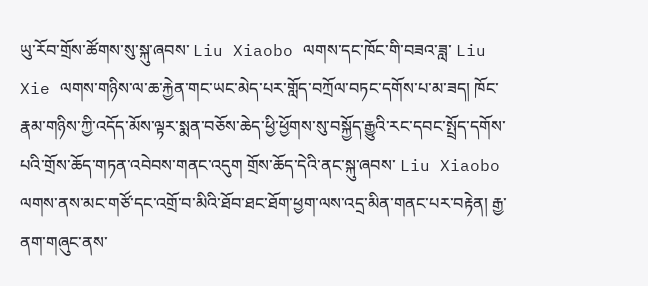ཡུ་རོབ་གྲོས་ཚོགས་སུ་སྐུ་ཞབས་ Liu Xiaobo ལགས་དང་ཁོང་གི་བཟའ་ཟླ་ Liu Xie ལགས་གཉིས་ལ་ཆ་རྐྱེན་གང་ཡང་མེད་པར་གློད་བཀྲོལ་བཏང་དགོས་པ་མ་ཟད། ཁོང་རྣམ་གཉིས་ཀྱི་འདོད་མོས་ལྟར་སྨན་བཅོས་ཆེད་ཕྱི་ཕྱོགས་སུ་བསྐྱོད་རྒྱུའི་རང་དབང་སྤྲོད་དགོས་པའི་གྲོས་ཆོད་གཏན་འབེབས་གནང་འདུག གྲོས་ཆོད་དེའི་ནང་སྐུ་ཞབས་ Liu Xiaobo ལགས་ནས་མང་གཙོ་དང་འགྲོ་བ་མིའི་ཐོབ་ཐང་ཐོག་ཕྱག་ལས་འདྲ་མིན་གནང་པར་བརྟེན། རྒྱ་ནག་གཞུང་ནས་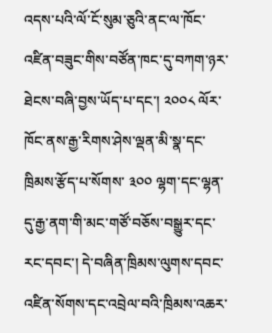འདས་པའི་ལོ་ངོ་སུམ་ཅུའི་ནང་ལ་ཁོང་འཛིན་བཟུང་གིས་བཙོན་ཁང་དུ་བཀག་ཉར་ཐེངས་བཞི་བྱས་ཡོད་པ་དང་། ༢༠༠༨ ལོར་ཁོང་ནས་རྒྱ་རིགས་ཤེས་ལྡན་མི་སྣ་དང་ཁྲིམས་རྩོད་པ་སོགས་ ༣༠༠ ལྷག་དང་ལྷན་དུ་རྒྱ་ནག་གི་མང་གཙོ་བཅོས་བསྒྱུར་དང་རང་དབང་། དེ་བཞིན་ཁྲིམས་ལུགས་དབང་འཛིན་སོགས་དང་འབྲེལ་བའི་ཁྲིམས་འཆར་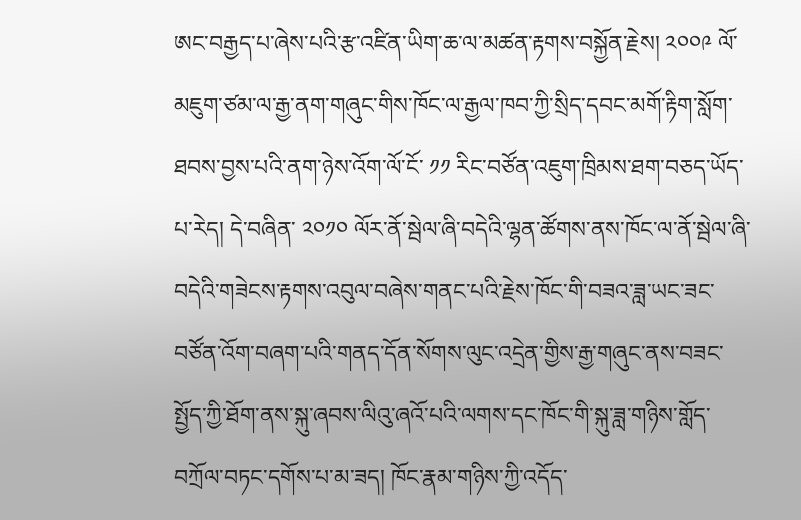ཨང་བརྒྱད་པ་ཞེས་པའི་རྩ་འཛིན་ཡིག་ཆ་ལ་མཚན་རྟགས་བསྐྱོན་རྗེས། ༢༠༠༩ ལོ་མཇུག་ཙམ་ལ་རྒྱ་ནག་གཞུང་གིས་ཁོང་ལ་རྒྱལ་ཁབ་ཀྱི་སྲིད་དབང་མགོ་རྟིག་སློག་ཐབས་བྱས་པའི་ནག་ཉེས་འོག་ལོ་ངོ་ ༡༡ རིང་བཙོན་འཇུག་ཁྲིམས་ཐག་བཅད་ཡོད་པ་རེད། དེ་བཞིན་ ༢༠༡༠ ལོར་ནོ་སྦེལ་ཞི་བདེའི་ལྷན་ཚོགས་ནས་ཁོང་ལ་ནོ་སྦེལ་ཞི་བདེའི་གཟེངས་རྟགས་འབུལ་བཞེས་གནང་པའི་རྗེས་ཁོང་གི་བཟའ་ཟླ་ཡང་ཟང་བཙོན་འོག་བཞག་པའི་གནད་དོན་སོགས་ལུང་འདྲེན་གྱིས་རྒྱ་གཞུང་ནས་བཟང་སྤྱོད་ཀྱི་ཐོག་ནས་སྐུ་ཞབས་ལིའུ་ཞའོ་པའི་ལགས་དང་ཁོང་གི་སྐུ་ཟླ་གཉིས་གློད་བཀྲོལ་བཏང་དགོས་པ་མ་ཟད། ཁོང་རྣམ་གཉིས་ཀྱི་འདོད་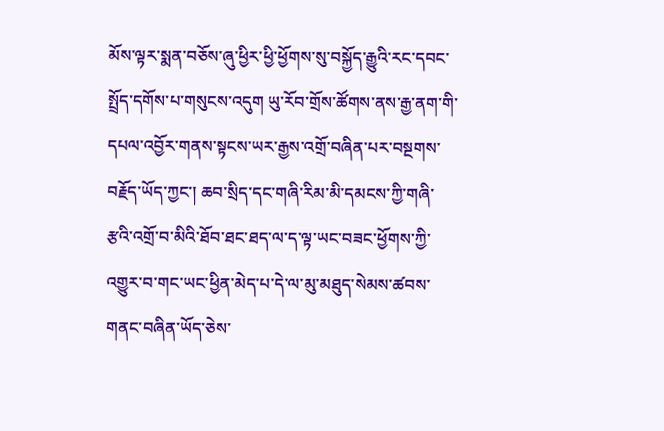མོས་ལྟར་སྨན་བཅོས་ཞུ་ཕྱིར་ཕྱི་ཕྱོགས་སུ་བསྐྱོད་རྒྱུའི་རང་དབང་སྤྲོད་དགོས་པ་གསུངས་འདུག ཡུ་རོབ་གྲོས་ཚོགས་ནས་རྒྱ་ནག་གི་དཔལ་འབྱོར་གནས་སྟངས་ཡར་རྒྱས་འགྲོ་བཞིན་པར་བསྔགས་བརྗོད་ཡོད་ཀྱང་། ཆབ་སྲིད་དང་གཞི་རིམ་མི་དམངས་ཀྱི་གཞི་རྩའི་འགྲོ་བ་མིའི་ཐོབ་ཐང་ཐད་ལ་ད་ལྟ་ཡང་བཟང་ཕྱོགས་ཀྱི་འགྱུར་བ་གང་ཡང་ཕྱིན་མེད་པ་དེ་ལ་མུ་མཐུད་སེམས་ཚབས་གནང་བཞིན་ཡོད་ཅེས་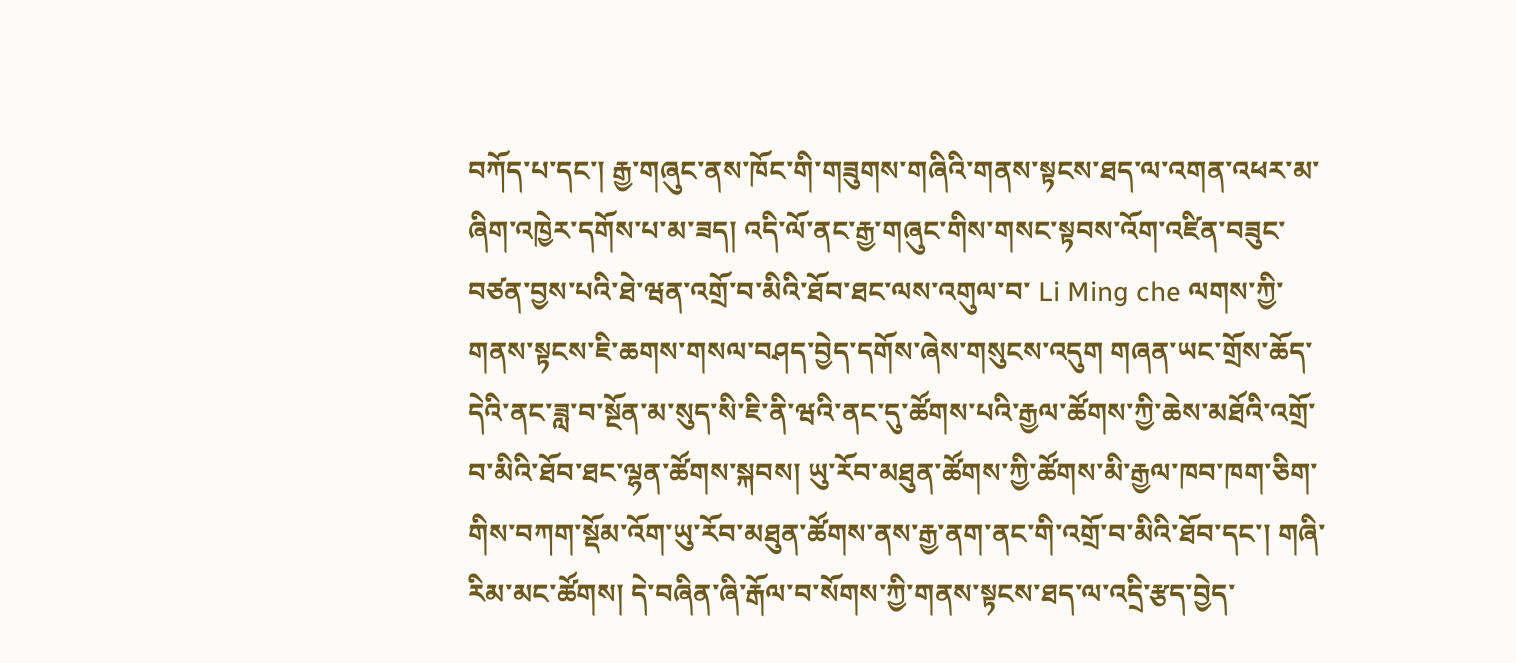བཀོད་པ་དང་། རྒྱ་གཞུང་ནས་ཁོང་གི་གཟུགས་གཞིའི་གནས་སྟངས་ཐད་ལ་འགན་འཕར་མ་ཞིག་འཁྱེར་དགོས་པ་མ་ཟད། འདི་ལོ་ནང་རྒྱ་གཞུང་གིས་གསང་སྟབས་འོག་འཛིན་བཟུང་བཙན་བྱས་པའི་ཐེ་ཝན་འགྲོ་བ་མིའི་ཐོབ་ཐང་ལས་འགུལ་བ་ Li Ming che ལགས་ཀྱི་གནས་སྟངས་ཇི་ཆགས་གསལ་བཤད་བྱེད་དགོས་ཞེས་གསུངས་འདུག གཞན་ཡང་གྲོས་ཆོད་དེའི་ནང་ཟླ་བ་སྔོན་མ་སུད་སི་ཇི་ནི་ཝའི་ནང་དུ་ཚོགས་པའི་རྒྱལ་ཚོགས་ཀྱི་ཆེས་མཐོའི་འགྲོ་བ་མིའི་ཐོབ་ཐང་ལྷན་ཚོགས་སྐབས། ཡུ་རོབ་མཐུན་ཚོགས་ཀྱི་ཚོགས་མི་རྒྱལ་ཁབ་ཁག་ཅིག་གིས་བཀག་སྡོམ་འོག་ཡུ་རོབ་མཐུན་ཚོགས་ནས་རྒྱ་ནག་ནང་གི་འགྲོ་བ་མིའི་ཐོབ་དང་། གཞི་རིམ་མང་ཚོགས། དེ་བཞིན་ཞི་རྒོལ་བ་སོགས་ཀྱི་གནས་སྟངས་ཐད་ལ་འདྲི་རྩད་བྱེད་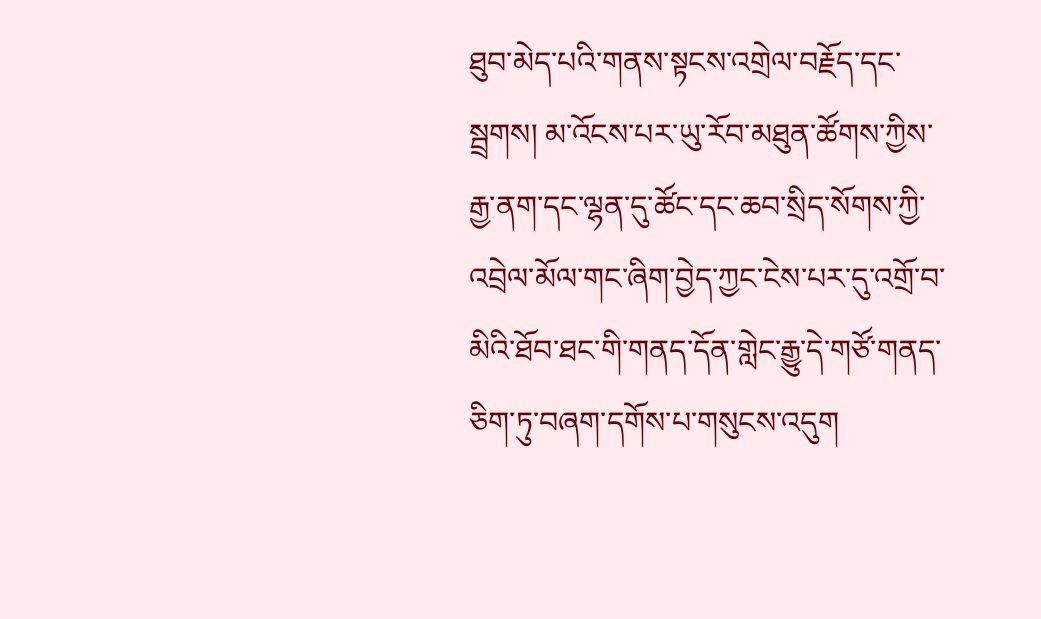ཐུབ་མེད་པའི་གནས་སྟངས་འགྲེལ་བརྗོད་དང་སྦྲགས། མ་འོངས་པར་ཡུ་རོབ་མཐུན་ཚོགས་ཀྱིས་རྒྱ་ནག་དང་ལྷན་དུ་ཚོང་དང་ཆབ་སྲིད་སོགས་ཀྱི་འབྲེལ་མོལ་གང་ཞིག་བྱེད་ཀྱང་ངེས་པར་དུ་འགྲོ་བ་མིའི་ཐོབ་ཐང་གི་གནད་དོན་གླེང་རྒྱུ་དེ་གཙོ་གནད་ཅིག་ཏུ་བཞག་དགོས་པ་གསུངས་འདུག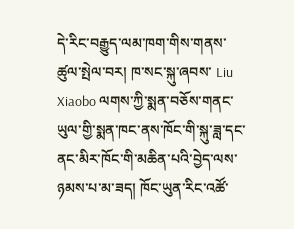དེ་རིང་བརྒྱུད་ལམ་ཁག་གིས་གནས་ཚུལ་སྤེལ་བར། ཁ་སང་སྐུ་ཞབས་ Liu Xiaobo ལགས་ཀྱི་སྨན་བཅོས་གནང་ཡུལ་གྱི་སྨན་ཁང་ནས་ཁོང་གི་སྐུ་ཟླ་དང་ནང་མིར་ཁོང་གི་མཆིན་པའི་བྱེད་ལས་ཉམས་པ་མ་ཟད། ཁོང་ཡུན་རིང་འཚོ་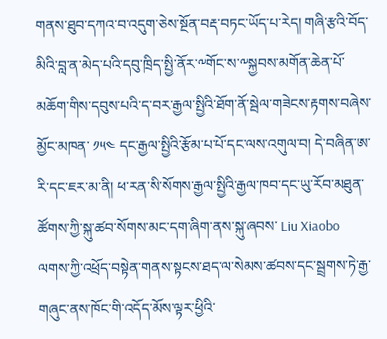གནས་ཐུབ་དཀའ་བ་འདུག་ཅེས་སྔོན་བརྡ་བཏང་ཡོད་པ་རེད། གཞི་རྩའི་བོད་མིའི་བླ་ན་མེད་པའི་དབུ་ཁྲིད་སྤྱི་ནོར་༸གོང་ས་༸སྐྱབས་མགོན་ཆེན་པོ་མཆོག་གིས་དབུས་པའི་ད་བར་རྒྱལ་སྤྱིའི་ཐོག་ནོ་སྦེལ་གཟེངས་རྟགས་བཞེས་མྱོང་མཁན་ ༡༥༤ དང་རྒྱལ་སྤྱིའི་རྩོམ་པ་པོ་དང་ལས་འགུལ་བ། དེ་བཞིན་ཨ་རི་དང་ཇར་མ་ནི། ཕ་རན་སི་སོགས་རྒྱལ་སྤྱིའི་རྒྱལ་ཁབ་དང་ཡུ་རོབ་མཐུན་ཚོགས་ཀྱི་སྐུ་ཚབ་སོགས་མང་དག་ཞིག་ནས་སྐུ་ཞབས་ Liu Xiaobo ལགས་ཀྱི་འཕྲོད་བསྟེན་གནས་སྟངས་ཐད་ལ་སེམས་ཚབས་དང་སྦྲགས་ཏེ་རྒྱ་གཞུང་ནས་ཁོང་གི་འདོད་མོས་ལྟར་ཕྱིའི་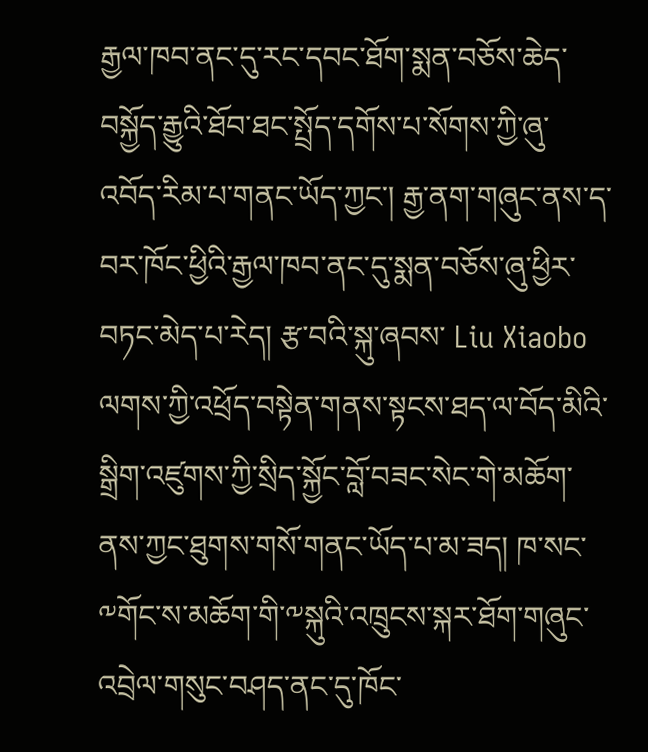རྒྱལ་ཁབ་ནང་དུ་རང་དབང་ཐོག་སྨན་བཅོས་ཆེད་བསྐྱོད་རྒྱུའི་ཐོབ་ཐང་སྤྲོད་དགོས་པ་སོགས་ཀྱི་ཞུ་འབོད་རིམ་པ་གནང་ཡོད་ཀྱང་། རྒྱ་ནག་གཞུང་ནས་ད་བར་ཁོང་ཕྱིའི་རྒྱལ་ཁབ་ནང་དུ་སྨན་བཅོས་ཞུ་ཕྱིར་བཏང་མེད་པ་རེད། རྩ་བའི་སྐུ་ཞབས་ Liu Xiaobo ལགས་ཀྱི་འཕྲོད་བསྟེན་གནས་སྟངས་ཐད་ལ་བོད་མིའི་སྒྲིག་འཛུགས་ཀྱི་སྲིད་སྐྱོང་བློ་བཟང་སེང་གེ་མཆོག་ནས་ཀྱང་ཐུགས་གསོ་གནང་ཡོད་པ་མ་ཟད། ཁ་སང་༸གོང་ས་མཆོག་གི་༸སྐུའི་འཁྲུངས་སྐར་ཐོག་གཞུང་འབྲེལ་གསུང་བཤད་ནང་དུ་ཁོང་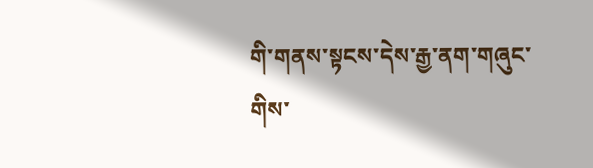གི་གནས་སྟངས་དེས་རྒྱ་ནག་གཞུང་གིས་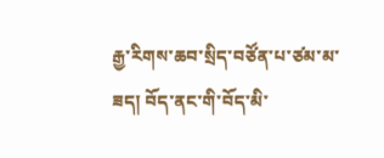རྒྱ་རིགས་ཆབ་སྲིད་བཙོན་པ་ཙམ་མ་ཟད། བོད་ནང་གི་བོད་མི་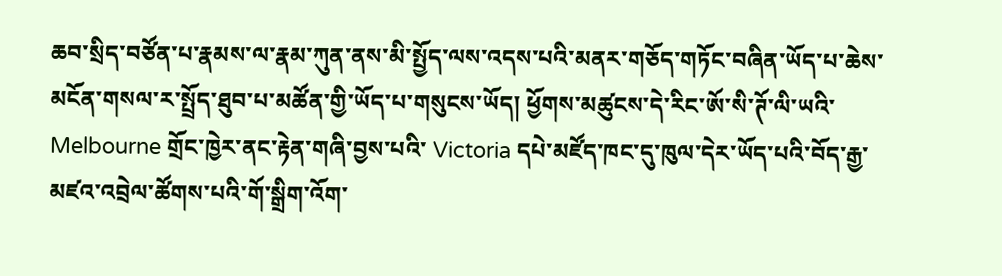ཆབ་སྲིད་བཙོན་པ་རྣམས་ལ་རྣམ་ཀུན་ནས་མི་སྤྱོད་ལས་འདས་པའི་མནར་གཅོད་གཏོང་བཞིན་ཡོད་པ་ཆེས་མངོན་གསལ་ར་སྤྲོད་ཐུབ་པ་མཚོན་གྱི་ཡོད་པ་གསུངས་ཡོད། ཕྱོགས་མཚུངས་དེ་རིང་ཨོ་སི་ཊོ་ལི་ཡའི་ Melbourne གྲོང་ཁྱེར་ནང་རྟེན་གཞི་བྱས་པའི་ Victoria དཔེ་མཛོད་ཁང་དུ་ཁུལ་དེར་ཡོད་པའི་བོད་རྒྱ་མཛའ་འབྲེལ་ཚོགས་པའི་གོ་སྒྲིག་འོག་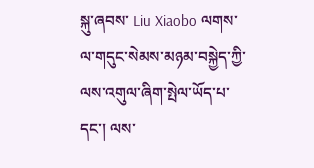སྐུ་ཞབས་ Liu Xiaobo ལགས་ལ་གདུང་སེམས་མཉམ་བསྐྱེད་ཀྱི་ལས་འགུལ་ཞིག་སྤེལ་ཡོད་པ་དང་། ལས་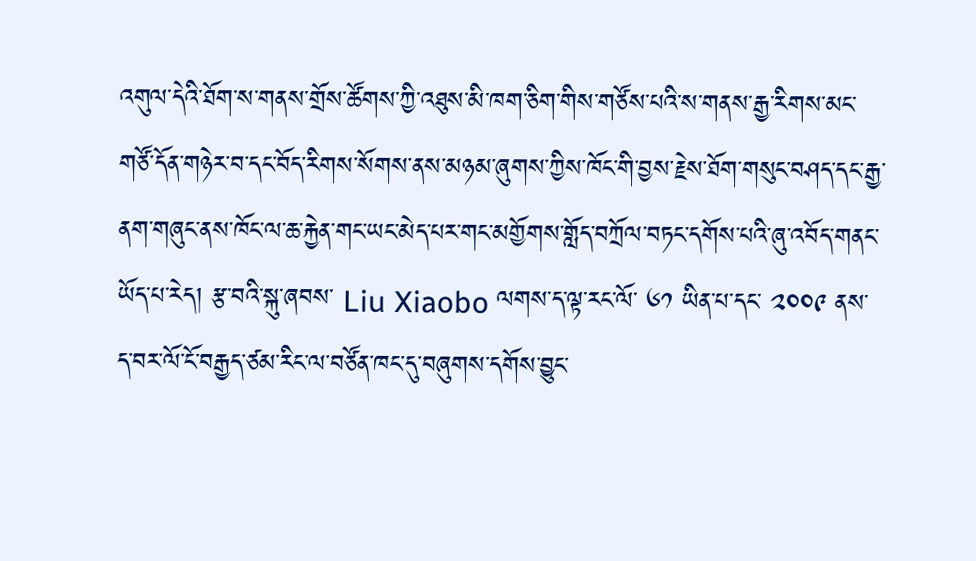འགུལ་དེའི་ཐོག་ས་གནས་གྲོས་ཚོགས་ཀྱི་འཐུས་མི་ཁག་ཅིག་གིས་གཙོས་པའི་ས་གནས་རྒྱ་རིགས་མང་གཙོ་དོན་གཉེར་བ་དང་བོད་རིགས་སོགས་ནས་མཉམ་ཞུགས་ཀྱིས་ཁོང་གི་བྱས་རྗེས་ཐོག་གསུང་བཤད་དང་རྒྱ་ནག་གཞུང་ནས་ཁོང་ལ་ཆ་རྐྱེན་གང་ཡང་མེད་པར་གང་མགྱོགས་གློད་བཀྲོལ་བཏང་དགོས་པའི་ཞུ་འབོད་གནང་ཡོད་པ་རེད། རྩ་བའི་སྐུ་ཞབས་ Liu Xiaobo ལགས་ད་ལྟ་རང་ལོ་ ༦༡ ཡིན་པ་དང་ ༢༠༠༩ ནས་ད་བར་ལོ་ངོ་བརྒྱད་ཙམ་རིང་ལ་བཙོན་ཁང་དུ་བཞུགས་དགོས་བྱུང་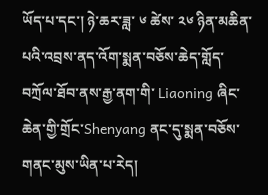ཡོད་པ་དང་། ཉེ་ཆར་ཟླ་ ༦ ཚེས་ ༢༦ ཉིན་མཆིན་པའི་འབྲས་ནད་འོག་སྨན་བཅོས་ཆེད་གློད་བཀྲོལ་ཐོབ་ནས་རྒྱ་ནག་གི་ Liaoning ཞིང་ཆེན་གྱི་གྲོང་Shenyang ནང་དུ་སྨན་བཅོས་གནང་མུས་ཡིན་པ་རེད།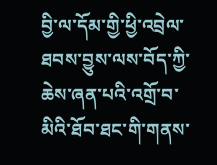བྱི་ལ་དོམ་གྱི་ཕྱི་འབྲེལ་ཐབས་བྱུས་ལས་བོད་ཀྱི་ཆེས་ཞན་པའི་འགྲོ་བ་མིའི་ཐོབ་ཐང་གི་གནས་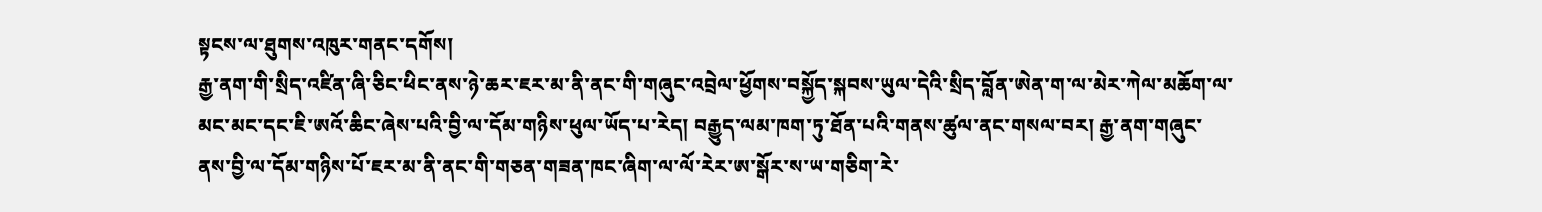སྟངས་ལ་ཐུགས་འཁུར་གནང་དགོས།
རྒྱ་ནག་གི་སྲིད་འཛིན་ཞི་ཅིང་ཕིང་ནས་ཉེ་ཆར་ཇར་མ་ནི་ནང་གི་གཞུང་འབྲེལ་ཕྱོགས་བསྐྱོད་སྐབས་ཡུལ་དེའི་སྲིད་བློན་ཨེན་ག་ལ་མེར་ཀེལ་མཆོག་ལ་མང་མང་དང་ཇི་ཨའོ་ཆིང་ཞེས་པའི་བྱི་ལ་དོམ་གཉིས་ཕུལ་ཡོད་པ་རེད། བརྒྱུད་ལམ་ཁག་ཏུ་ཐོན་པའི་གནས་ཚུལ་ནང་གསལ་བར། རྒྱ་ནག་གཞུང་ནས་བྱི་ལ་དོམ་གཉིས་པོ་ཇར་མ་ནི་ནང་གི་གཅན་གཟན་ཁང་ཞིག་ལ་ལོ་རེར་ཨ་སྒོར་ས་ཡ་གཅིག་རེ་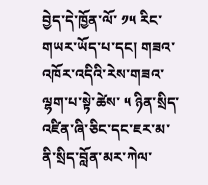བྱེད་དེ་ཁྱོན་ལོ་ ༡༥ རིང་གཡར་ཡོད་པ་དང། གཟའ་འཁོར་འདིའི་རེས་གཟའ་ལྷག་པ་སྟེ་ཚེས་ ༥ ཉིན་སྲིད་འཛིན་ཞི་ཅིང་དང་ཇར་མ་ནི་སྲིད་བློན་མར་ཀེལ་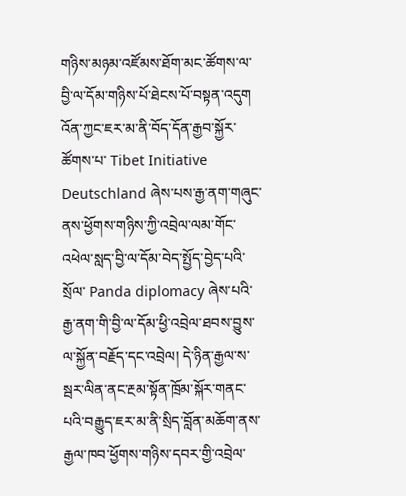གཉིས་མཉམ་འཛོམས་ཐོག་མང་ཚོགས་ལ་བྱི་ལ་དོམ་གཉིས་པོ་ཐེངས་པོ་བསྟན་འདུག འོན་ཀྱང་ཇར་མ་ནི་བོད་དོན་རྒྱབ་སྐྱོར་ཚོགས་པ་ Tibet Initiative Deutschland ཞེས་པས་རྒྱ་ནག་གཞུང་ནས་ཕྱོགས་གཉིས་ཀྱི་འབྲེལ་ལམ་གོང་འཕེལ་སླད་བྱི་ལ་དོམ་བེད་སྤྱོད་བྱེད་པའི་སྲོལ་ Panda diplomacy ཞེས་པའི་རྒྱ་ནག་གི་བྱི་ལ་དོམ་ཕྱི་འབྲེལ་ཐབས་བྱུས་ལ་སྐྱོན་བརྗོད་དང་འབྲེལ། དེ་ཉིན་རྒྱལ་ས་སྦར་ལིན་ནང་རྔམ་སྟོན་ཁྲོམ་སྐོར་གནང་པའི་བརྒྱུད་ཇར་མ་ནི་སྲིད་བློན་མཆོག་ནས་རྒྱལ་ཁབ་ཕྱོགས་གཉིས་དབར་གྱི་འབྲེལ་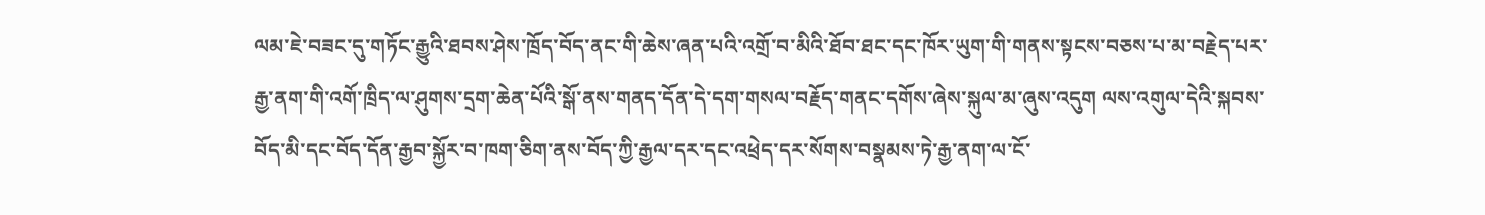ལམ་ཇེ་བཟང་དུ་གཏོང་རྒྱུའི་ཐབས་ཤེས་ཁྲོད་བོད་ནང་གི་ཆེས་ཞན་པའི་འགྲོ་བ་མིའི་ཐོབ་ཐང་དང་ཁོར་ཡུག་གི་གནས་སྟངས་བཅས་པ་མ་བརྗེད་པར་རྒྱ་ནག་གི་འགོ་ཁྲིད་ལ་ཤུགས་དྲག་ཆེན་པོའི་སྒོ་ནས་གནད་དོན་དེ་དག་གསལ་བརྗོད་གནང་དགོས་ཞེས་སྐུལ་མ་ཞུས་འདུག ལས་འགུལ་དེའི་སྐབས་བོད་མི་དང་བོད་དོན་རྒྱབ་སྐྱོར་བ་ཁག་ཅིག་ནས་བོད་ཀྱི་རྒྱལ་དར་དང་འཕྲེད་དར་སོགས་བསྣམས་ཏེ་རྒྱ་ནག་ལ་ངོ་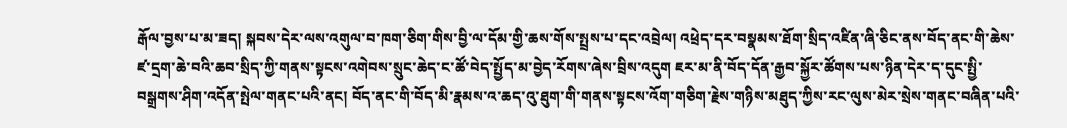རྒོལ་བྱས་པ་མ་ཟད། སྐབས་དེར་ལས་འགུལ་བ་ཁག་ཅིག་གིས་བྱི་ལ་དོམ་གྱི་ཆས་གོས་སྤྲས་པ་དང་འབྲེལ། འཕྲེད་དར་བསྣམས་ཐོག་སྲིད་འཛིན་ཞི་ཅིང་ནས་བོད་ནང་གི་ཆེས་ཛ་དྲག་ཆེ་བའི་ཆབ་སྲིད་ཀྱི་གནས་སྟངས་འགེབས་སྲུང་ཆེད་ང་ཚོ་བེད་སྤྱོད་མ་བྱེད་རོགས་ཞེས་བྲིས་འདུག ཇར་མ་ནི་བོད་དོན་རྒྱབ་སྐྱོར་ཚོགས་པས་ཉིན་དེར་ད་དུང་སྤྱི་བསྒྲགས་ཤིག་འདོན་སྤེལ་གནང་པའི་ནང། བོད་ནང་གི་བོད་མི་རྣམས་འ་ཆད་འུ་ཐུག་གི་གནས་སྟངས་འོག་གཅིག་རྗེས་གཉིས་མཐུད་ཀྱིས་རང་ལུས་མེར་སྲེས་གནང་བཞིན་པའི་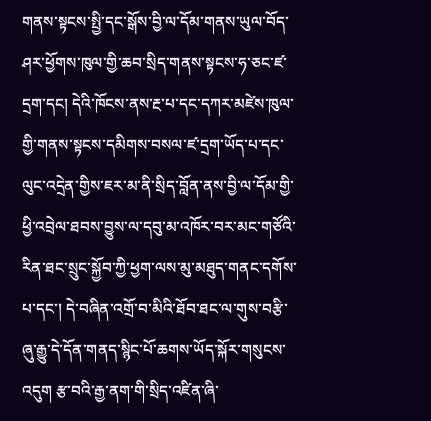གནས་སྟངས་སྤྱི་དང་སྒོས་བྱི་ལ་དོམ་གནས་ཡུལ་བོད་ཤར་ཕྱོགས་ཁུལ་གྱི་ཆབ་སྲིད་གནས་སྟངས་ཧ་ཅང་ཛ་དྲག་དང། དེའི་ཁོངས་ནས་རྔ་པ་དང་དཀར་མཛེས་ཁུལ་གྱི་གནས་སྟངས་དམིགས་བསལ་ཛ་དྲག་ཡོད་པ་དང་ལུང་འདྲེན་གྱིས་ཇར་མ་ནི་སྲིད་བློན་ནས་བྱི་ལ་དོམ་གྱི་ཕྱི་འབྲེལ་ཐབས་བྱུས་ལ་དབུ་མ་འཁོར་བར་མང་གཙོའི་རིན་ཐང་སྲུང་སྐྱོབ་ཀྱི་ཕྱག་ལས་མུ་མཐུད་གནང་དགོས་པ་དང་། དེ་བཞིན་འགྲོ་བ་མིའི་ཐོབ་ཐང་ལ་གུས་བརྩི་ཞུ་རྒྱུ་དེ་དོན་གནད་སྙིང་པོ་ཆགས་ཡོད་སྐོར་གསུངས་འདུག རྩ་བའི་རྒྱ་ནག་གི་སྲིད་འཛིན་ཞི་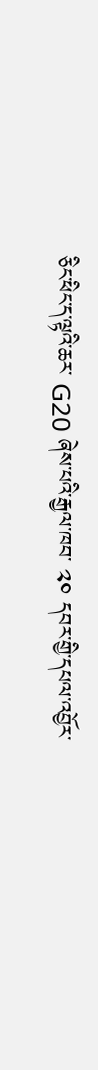ཅིང་ཕིང་ད་ལྟའི་ཆར་ G20 ཞེས་པའི་རྒྱལ་ཁབ་ ༢༠ དབར་གྱི་དཔལ་འབྱོར་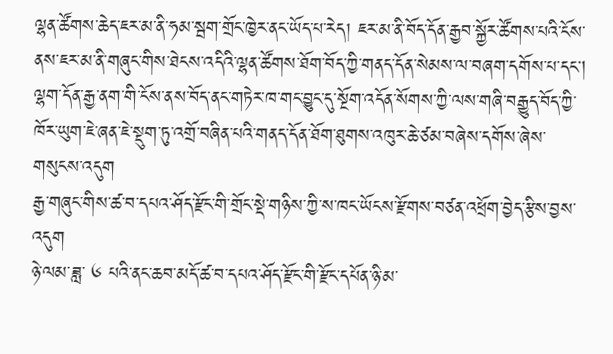ལྷན་ཚོགས་ཆེད་ཇར་མ་ནི་ཧམ་སྦག་གྲོང་ཁྱེར་ནང་ཡོད་པ་རེད། ཇར་མ་ནི་བོད་དོན་རྒྱབ་སྐྱོར་ཚོགས་པའི་ངོས་ནས་ཇར་མ་ནི་གཞུང་གིས་ཐེངས་འདིའི་ལྷན་ཚོགས་ཐོག་བོད་ཀྱི་གནད་དོན་སེམས་ལ་བཞག་དགོས་པ་དང། ལྷག་དོན་རྒྱ་ནག་གི་ངོས་ནས་བོད་ནང་གཏེར་ཁ་གང་བྱུང་དུ་སྔོག་འདོན་སོགས་ཀྱི་ལས་གཞི་བརྒྱུད་བོད་ཀྱི་ཁོར་ཡུག་ཇེ་ཞན་ཇེ་སྡུག་ཏུ་འགྲོ་བཞིན་པའི་གནད་དོན་ཐོག་ཐུགས་འཁུར་ཆེ་ཙམ་བཞེས་དགོས་ཞེས་གསུངས་འདུག
རྒྱ་གཞུང་གིས་ཚ་བ་དཔའ་ཤོད་རྫོང་གི་གྲོང་སྡེ་གཉིས་ཀྱི་ས་ཁང་ཡོངས་རྫོགས་བཙན་འཕྲོག་བྱེད་རྩིས་བྱས་འདུག
ཉེ་ལམ་ཟླ་ ༦ པའི་ནང་ཆབ་མདོ་ཚ་བ་དཔའ་ཤོད་རྫོང་གི་རྫོང་དཔོན་ཉི་མ་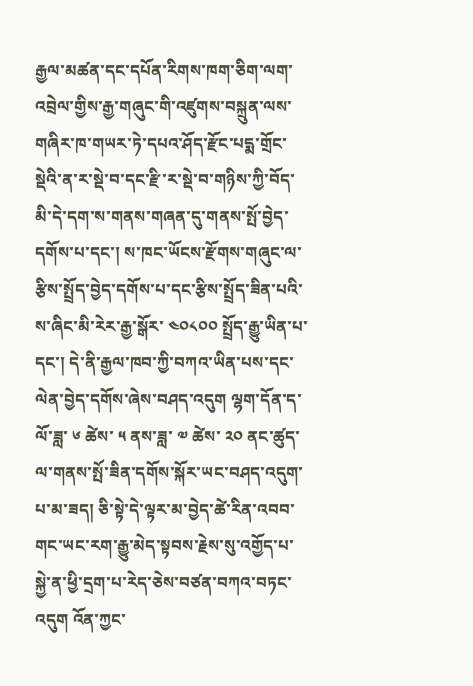རྒྱལ་མཚན་དང་དཔོན་རིགས་ཁག་ཅིག་ལག་འབྲེལ་གྱིས་རྒྱ་གཞུང་གི་འཛུགས་བསྐྲུན་ལས་གཞིར་ཁ་གཡར་ཏེ་དཔའ་ཤོད་རྫོང་པདྨ་གྲོང་སྡེའི་ན་ར་སྡེ་བ་དང་རྫི་ར་སྡེ་བ་གཉིས་ཀྱི་བོད་མི་དེ་དག་ས་གནས་གཞན་དུ་གནས་སྤོ་བྱེད་དགོས་པ་དང་། ས་ཁང་ཡོངས་རྫོགས་གཞུང་ལ་རྩིས་སྤྲོད་བྱེད་དགོས་པ་དང་རྩིས་སྤྲོད་ཟིན་པའི་ས་ཞིང་མི་རེར་རྒྱ་སྒོར་ ༤༠༨༠༠ སྤྲོད་རྒྱུ་ཡིན་པ་དང་། དེ་ནི་རྒྱལ་ཁབ་ཀྱི་བཀའ་ཡིན་པས་དང་ལེན་བྱེད་དགོས་ཞེས་བཤད་འདུག ལྷག་དོན་ད་ལོ་ཟླ་ ༦ ཚེས་ ༥ ནས་ཟླ་ ༧ ཚེས་ ༢༠ ནང་ཚུད་ལ་གནས་སྤོ་ཟིན་དགོས་སྐོར་ཡང་བཤད་འདུག་པ་མ་ཟད། ཅི་སྟེ་དེ་ལྟར་མ་བྱེད་ཚེ་རིན་འབབ་གང་ཡང་རག་རྒྱུ་མེད་སྟབས་རྗེས་སུ་འགྱོད་པ་སྐྱེ་ན་ཕྱི་དྲག་པ་རེད་ཅེས་བཙན་བཀའ་བཏང་འདུག འོན་ཀྱང་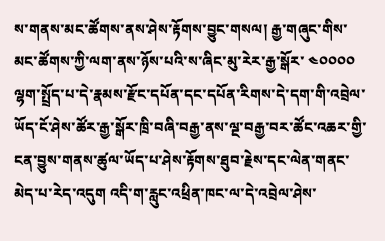ས་གནས་མང་ཚོགས་ནས་ཤེས་རྟོགས་བྱུང་གསལ། རྒྱ་གཞུང་གིས་མང་ཚོགས་ཀྱི་ལག་ནས་ཉོས་པའི་ས་ཞིང་མུ་རེར་རྒྱ་སྒོར་ ༤༠༠༠༠ ལྷག་སྤྲོད་པ་དེ་རྣམས་རྫོང་དཔོན་དང་དཔོན་རིགས་དེ་དག་གི་འབྲེལ་ཡོད་ངོ་ཤེས་ཚོར་རྒྱ་སྒོར་ཁྲི་བཞི་བརྒྱ་ནས་ལྔ་བརྒྱ་བར་ཚོང་འཆར་གྱི་ངན་བྱུས་གནས་ཚུལ་ཡོད་པ་ཤེས་རྟོགས་ཐུབ་རྗེས་དང་ལེན་གནང་མེད་པ་རེད་འདུག འདི་ག་རླུང་འཕྲིན་ཁང་ལ་དེ་འབྲེལ་ཤེས་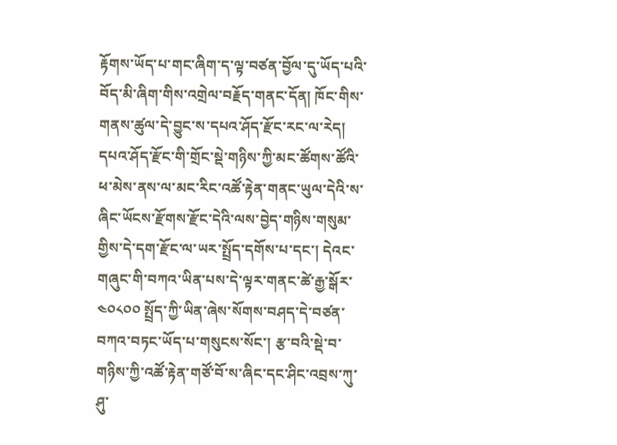རྟོགས་ཡོད་པ་གང་ཞིག་ད་ལྟ་བཙན་བྱོལ་དུ་ཡོད་པའི་བོད་མི་ཞིག་གིས་འགྲེལ་བརྗོད་གནང་དོན། ཁོང་གིས་གནས་ཚུལ་དེ་བྱུང་ས་དཔའ་ཤོད་རྫོང་རང་ལ་རེད། དཔའ་ཤོད་རྫོང་གི་གྲོང་སྡེ་གཉིས་ཀྱི་མང་ཚོགས་ཚོའི་ཕ་མེས་ནས་ལ་མང་རིང་འཚོ་རྟེན་གནང་ཡུལ་དེའི་ས་ཞིང་ཡོངས་རྫོགས་རྫོང་དེའི་ལས་བྱེད་གཉིས་གསུམ་གྱིས་དེ་དག་རྫོང་ལ་ཡར་སྤྲོད་དགོས་པ་དང་། དེའང་གཞུང་གི་བཀའ་ཡིན་པས་དེ་ལྟར་གནང་ཚེ་རྒྱ་སྒོར་ ༤༠༨༠༠ སྤྲོད་ཀྱི་ཡིན་ཞེས་སོགས་བཤད་དེ་བཙན་བཀའ་བཏང་ཡོད་པ་གསུངས་སོང་། རྩ་བའི་སྡེ་བ་གཉིས་ཀྱི་འཚོ་རྟེན་གཙོ་བོ་ས་ཞིང་དང་ཤིང་འབྲས་ཀུ་ཤུ་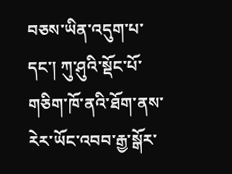བཅས་ཡིན་འདུག་པ་དང་། ཀུ་ཤུའི་སྡོང་པོ་གཅིག་ཁོ་ནའི་ཐོག་ནས་རེར་ཡོང་འབབ་རྒྱ་སྒོར་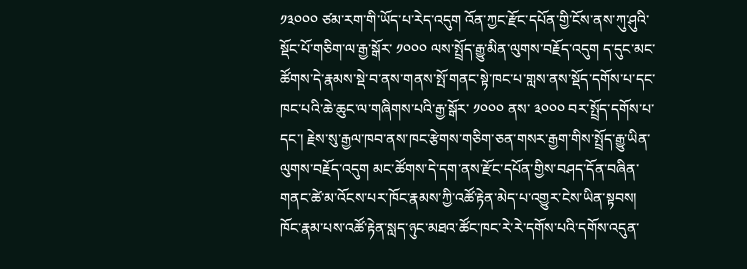༡༣༠༠༠ ཙམ་རག་གི་ཡོད་པ་རེད་འདུག འོན་ཀྱང་རྫོང་དཔོན་གྱི་ངོས་ནས་ཀུ་ཤུའི་སྡོང་པོ་གཅིག་ལ་རྒྱ་སྒོར་ ༡༠༠༠ ལས་སྤྲོད་རྒྱུ་མིན་ལུགས་བརྗོད་འདུག ད་དུང་མང་ཚོགས་དེ་རྣམས་སྡེ་བ་ནས་གནས་སྤོ་གནང་སྟེ་ཁང་པ་གླས་ནས་སྡོད་དགོས་པ་དང་ཁང་པའི་ཆེ་ཆུང་ལ་གཞིགས་པའི་རྒྱ་སྒོར་ ༡༠༠༠ ནས་ ༣༠༠༠ བར་སྤྲོད་དགོས་པ་དང་། རྗེས་སུ་རྒྱལ་ཁབ་ནས་ཁང་རྩེགས་གཅིག་ཅན་གསར་རྒྱག་གིས་སྤྲོད་རྒྱུ་ཡིན་ལུགས་བརྗོད་འདུག མང་ཚོགས་དེ་དག་ནས་རྫོང་དཔོན་གྱིས་བཤད་དོན་བཞིན་གནང་ཚེ་མ་འོངས་པར་ཁོང་རྣམས་ཀྱི་འཚོ་རྟེན་མེད་པ་འགྱུར་ངེས་ཡིན་སྟབས། ཁོང་རྣམ་པས་འཚོ་རྟེན་སླད་ཉུང་མཐའ་ཚོང་ཁང་རེ་རེ་དགོས་པའི་དགོས་འདུན་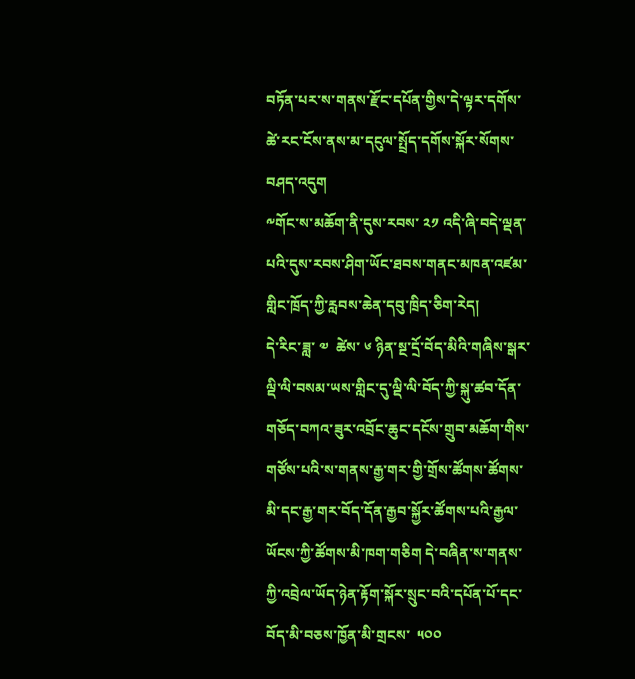བཏོན་པར་ས་གནས་རྫོང་དཔོན་གྱིས་དེ་ལྟར་དགོས་ཚེ་རང་ངོས་ནས་མ་དངུལ་སྤྲོད་དགོས་སྐོར་སོགས་བཤད་འདུག
༸གོང་ས་མཆོག་ནི་དུས་རབས་ ༢༡ འདི་ཞི་བདེ་ལྡན་པའི་དུས་རབས་ཤིག་ཡོང་ཐབས་གནང་མཁན་འཛམ་གླིང་ཁྲོད་ཀྱི་རླབས་ཆེན་དབུ་ཁྲིད་ཅིག་རེད།
དེ་རིང་ཟླ་ ༧  ཚེས་ ༦ ཉིན་སྔ་དྲོ་བོད་མིའི་གཞིས་སྒར་ལྡི་ལི་བསམ་ཡས་གླིང་དུ་ལྡི་ལི་བོད་ཀྱི་སྐུ་ཚབ་དོན་གཅོད་བཀའ་ཟུར་འབྲོང་ཆུང་དངོས་གྲུབ་མཆོག་གིས་གཙོས་པའི་ས་གནས་རྒྱ་གར་གྱི་གྲོས་ཚོགས་ཚོགས་མི་དང་རྒྱ་གར་བོད་དོན་རྒྱབ་སྐྱོར་ཚོགས་པའི་རྒྱལ་ཡོངས་ཀྱི་ཚོགས་མི་ཁག་གཅིག དེ་བཞིན་ས་གནས་ཀྱི་འབྲེལ་ཡོད་ཉེན་རྟོག་སྐོར་སྲུང་བའི་དཔོན་པོ་དང་བོད་མི་བཅས་ཁྱོན་མི་གྲངས་  ༥༠༠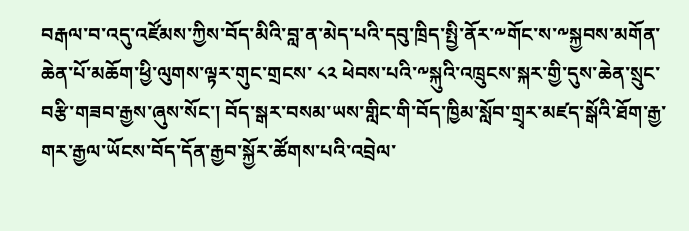བརྒལ་བ་འདུ་འཛོམས་ཀྱིས་བོད་མིའི་བླ་ན་མེད་པའི་དབུ་ཁྲིད་སྤྱི་ནོར་༸གོང་ས་༸སྐྱབས་མགོན་ཆེན་པོ་མཆོག་ཕྱི་ལུགས་ལྟར་གུང་གྲངས་ ༨༢ ཕེབས་པའི་༸སྐུའི་འཁྲུངས་སྐར་གྱི་དུས་ཆེན་སྲུང་བརྩི་གཟབ་རྒྱས་ཞུས་སོང་། བོད་སྒར་བསམ་ཡས་གླིང་གི་བོད་ཁྱིམ་སློབ་གྲྭར་མཛད་སྒོའི་ཐོག་རྒྱ་གར་རྒྱལ་ཡོངས་བོད་དོན་རྒྱབ་སྐྱོར་ཚོགས་པའི་འབྲེལ་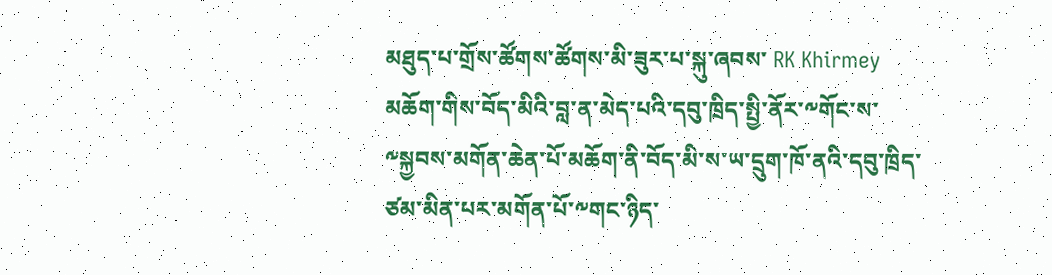མཐུད་པ་གྲོས་ཚོགས་ཚོགས་མི་ཟུར་པ་སྐུ་ཞབས་ RK Khirmey མཆོག་གིས་བོད་མིའི་བླ་ན་མེད་པའི་དབུ་ཁྲིད་སྤྱི་ནོར་༸གོང་ས་༸སྐྱབས་མགོན་ཆེན་པོ་མཆོག་ནི་བོད་མི་ས་ཡ་དྲུག་ཁོ་ནའི་དབུ་ཁྲིད་ཙམ་མིན་པར་མགོན་པོ་༸གང་ཉིད་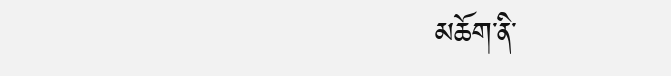མཆོག་ནི་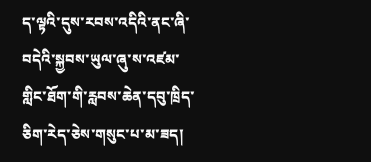ད་ལྟའི་དུས་རབས་འདིའི་ནང་ཞི་བདེའི་སྐྱབས་ཡུལ་ཞུ་ས་འཛམ་གླིང་ཐོག་གི་རླབས་ཆེན་དབུ་ཁྲིད་ཅིག་རེད་ཅེས་གསུང་པ་མ་ཟད།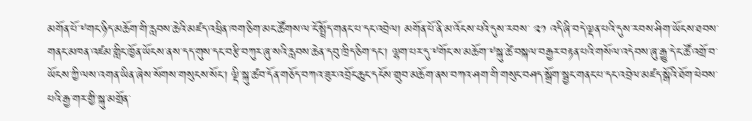མགོན་པོ་༸གང་ཉིད་མཆོག་གི་རླབས་ཆེའི་མཛད་འཕྲིན་ཁག་ཅིག་མང་ཚོགས་ལ་ངོ་སྤྲོད་གནང་པ་དང་འབྲེལ། མགོན་པོ་ནི་མ་འོངས་པའི་དུས་རབས་ ༢༡ འདི་ཞི་བདེ་ལྡན་པའི་དུས་རབས་ཤིག་ཡོངས་ཐབས་གནང་མཁན་འཛམ་གླིང་ཁྱོན་ཡོངས་ནས་དད་གུས་དང་བརྩི་བཀུར་ཞུ་སའི་རླབས་ཆེན་དབུ་ཁྲིད་ཅིག་དང་། ལྷག་པར་དུ་༸གོང་ས་མཆོག་༸སྐུ་ཚེ་བསྐལ་བརྒྱར་བརྟན་པའི་གསོལ་འདེབས་ཞུ་རྒྱུ་དེ་ང་ཚོ་འགྲོ་བ་ཡོངས་ཀྱི་ལས་འགན་ཡིན་ཞེས་སོགས་གསུངས་སོང་། ལྡི་སྐུ་ཚབ་དོན་གཅོད་བཀའ་ཟུར་འབྲོང་ཆུང་དངོས་གྲུབ་མཆོག་ནས་བཀའ་ཤག་གི་གསུང་བཤད་སྒྲོག་སྦྱང་གནང་པ་དང་འབྲེལ་མཛད་སྒོའི་ཐོག་ཕེབས་པའི་རྒྱ་གར་གྱི་སྐུ་མགྲོན་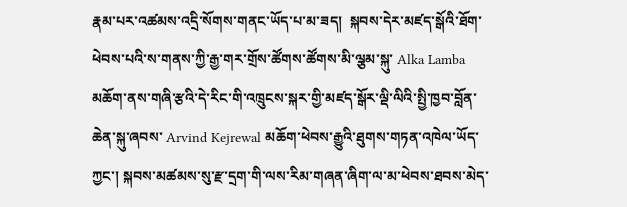རྣམ་པར་འཚམས་འདྲི་སོགས་གནང་ཡོད་པ་མ་ཟད།  སྐབས་དེར་མཛད་སྒོའི་ཐོག་ཕེབས་པའི་ས་གནས་ཀྱི་རྒྱ་གར་གྲོས་ཚོགས་ཚོགས་མི་ལྕམ་སྐུ་ Alka Lamba མཆོག་ནས་གཞི་རྩའི་དེ་རིང་གི་འཁྲུངས་སྐར་གྱི་མཛད་སྒོར་ལྡི་ལིའི་སྤྱི་ཁྱབ་བློན་ཆེན་སྐུ་ཞབས་ Arvind Kejrewal མཆོག་ཕེབས་རྒྱུའི་ཐུགས་གཏན་འཁེལ་ཡོད་ཀྱང་། སྐབས་མཚམས་སུ་རྫ་དྲག་གི་ལས་རིམ་གཞན་ཞིག་ལ་མ་ཕེབས་ཐབས་མེད་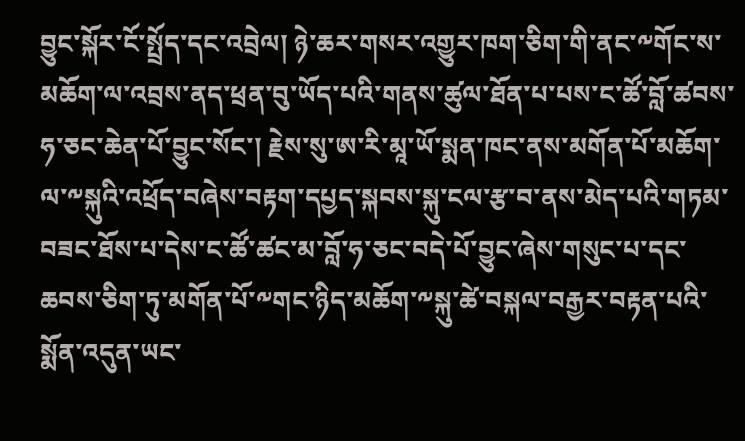བྱུང་སྐོར་ངོ་སྤྲོད་དང་འབྲེལ། ཉེ་ཆར་གསར་འགྱུར་ཁག་ཅིག་གི་ནང་༸གོང་ས་མཆོག་ལ་འབྲས་ནད་ཕྲན་བུ་ཡོད་པའི་གནས་ཚུལ་ཐོན་པ་པས་ང་ཚོ་བློ་ཚབས་ཧ་ཅང་ཆེན་པོ་བྱུང་སོང་། རྗེས་སུ་ཨ་རི་མཱ་ཡོ་སྨན་ཁང་ནས་མགོན་པོ་མཆོག་ལ་༸སྐུའི་འཕྲོད་བཞེས་བརྟག་དཔྱད་སྐབས་སྐུ་ངལ་རྩ་བ་ནས་མེད་པའི་གཏམ་བཟང་ཐོས་པ་དེས་ང་ཚོ་ཚང་མ་བློ་ཧ་ཅང་བདེ་པོ་བྱུང་ཞེས་གསུང་པ་དང་ཆབས་ཅིག་ཏུ་མགོན་པོ་༸གང་ཉིད་མཆོག་༸སྐུ་ཚེ་བསྐལ་བརྒྱར་བརྟན་པའི་སྨོན་འདུན་ཡང་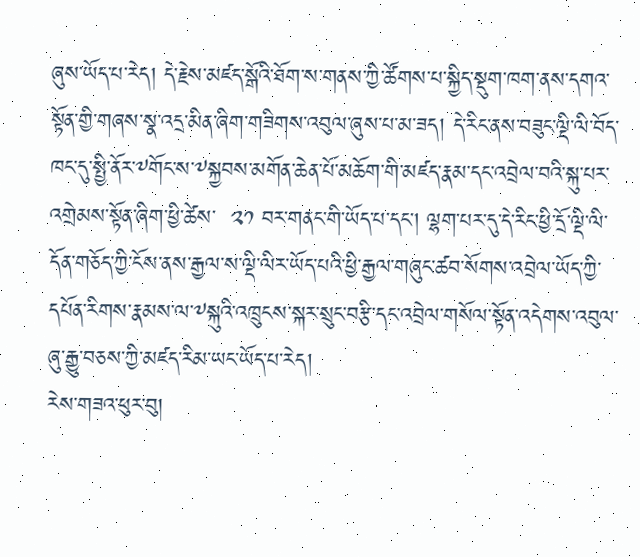ཞུས་ཡོད་པ་རེད། དེ་རྗེས་མཛད་སྒོའི་ཐོག་ས་གནས་ཀྱི་ཚོགས་པ་སྐྱིད་སྡུག་ཁག་ནས་དགའ་སྟོན་གྱི་གཞས་སྣ་འདྲ་མིན་ཞིག་གཟིགས་འབུལ་ཞུས་པ་མ་ཟད། དེ་རིང་ནས་བཟུང་ལྡི་ལི་བོད་ཁང་དུ་སྤྱི་ནོར་༸གོང་ས་༸སྐྱབས་མགོན་ཆེན་པོ་མཆོག་གི་མཛད་རྣམ་དང་འབྲེལ་བའི་སྐུ་པར་འགྲེམས་སྟོན་ཞིག་ཕྱི་ཚེས་  ༢༡ བར་གནང་གི་ཡོད་པ་དང་། ལྷག་པར་དུ་དེ་རིང་ཕྱི་དྲོ་ལྡི་ལི་དོན་གཅོད་ཀྱི་ངོས་ནས་རྒྱལ་ས་ལྡི་ལིར་ཡོད་པའི་ཕྱི་རྒྱལ་གཞུང་ཚབ་སོགས་འབྲེལ་ཡོད་ཀྱི་དཔོན་རིགས་རྣམས་ལ་༸སྐུའི་འཁྲུངས་སྐར་སྲུང་བརྩི་དང་འབྲེལ་གསོལ་སྟོན་འདེགས་འབུལ་ཞུ་རྒྱུ་བཅས་ཀྱི་མཛད་རིམ་ཡང་ཡོད་པ་རེད།
རེས་གཟའ་ཕུར་བུ།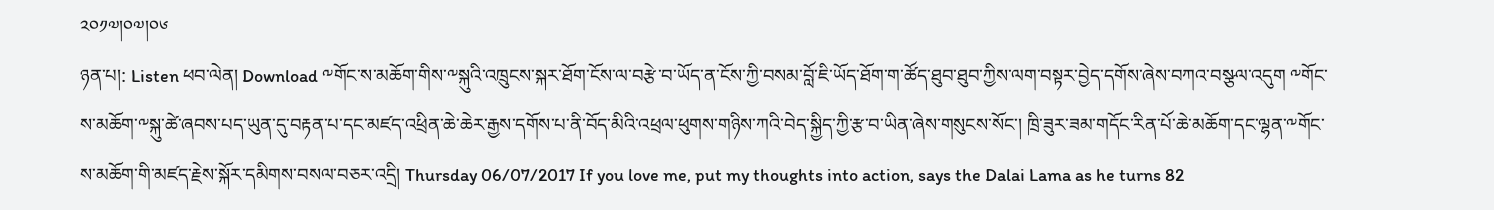༢༠༡༧།༠༧།༠༦
ཉན་པ།: Listen ཕབ་ལེན། Download ༸གོང་ས་མཆོག་གིས་༸སྐུའི་འཁྲུངས་སྐར་ཐོག་ངོས་ལ་བརྩེ་བ་ཡོད་ན་ངོས་ཀྱི་བསམ་བློ་ཇི་ཡོད་ཐོག་ག་ཚོད་ཐུབ་ཐུབ་ཀྱིས་ལག་བསྟར་བྱེད་དགོས་ཞེས་བཀའ་བསྩལ་འདུག ༸གོང་ས་མཆོག་༸སྐུ་ཚེ་ཞབས་པད་ཡུན་དུ་བརྟན་པ་དང་མཛད་འཕྲིན་ཆེ་ཆེར་རྒྱས་དགོས་པ་ནི་བོད་མིའི་འཕྲལ་ཕུགས་གཉིས་ཀའི་བེད་སྐྱིད་ཀྱི་རྩ་བ་ཡིན་ཞེས་གསུངས་སོང་། ཁྲི་ཟུར་ཟམ་གདོང་རིན་པོ་ཆེ་མཆོག་དང་ལྷན་༸གོང་ས་མཆོག་གི་མཛད་རྗེས་སྐོར་དམིགས་བསལ་བཅར་འདྲི། Thursday 06/07/2017 If you love me, put my thoughts into action, says the Dalai Lama as he turns 82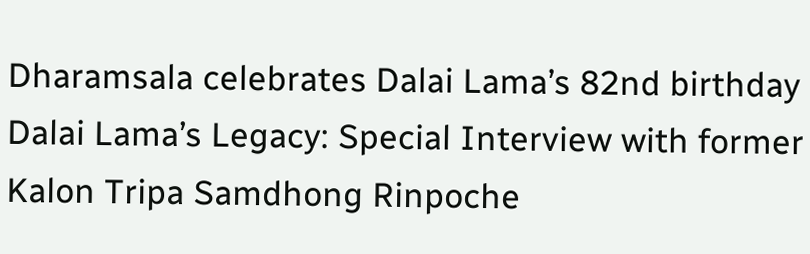Dharamsala celebrates Dalai Lama’s 82nd birthday Dalai Lama’s Legacy: Special Interview with former Kalon Tripa Samdhong Rinpoche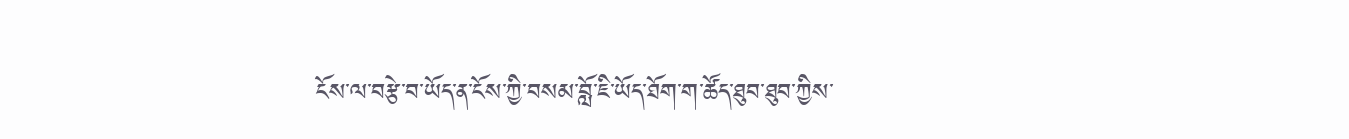ངོས་ལ་བརྩེ་བ་ཡོད་ན་ངོས་ཀྱི་བསམ་བློ་ཇི་ཡོད་ཐོག་ག་ཚོད་ཐུབ་ཐུབ་ཀྱིས་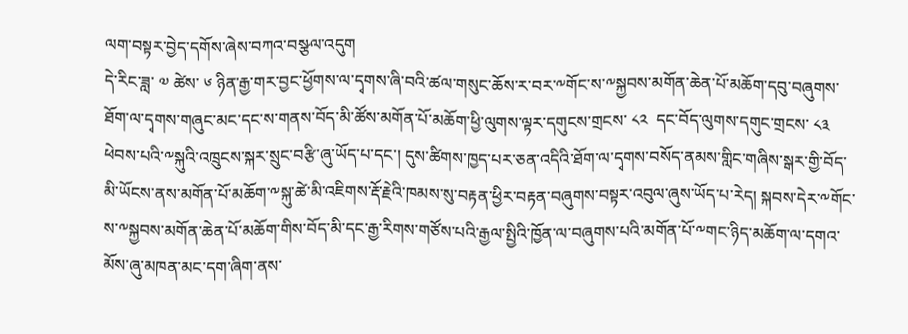ལག་བསྟར་བྱེད་དགོས་ཞེས་བཀའ་བསྩལ་འདུག
དེ་རིང་ཟླ་ ༧ ཚེས་ ༦ ཉིན་རྒྱ་གར་བྱང་ཕྱོགས་ལ་དྭགས་ཞི་བའི་ཚལ་གསུང་ཆོས་ར་བར་༸གོང་ས་༸སྐྱབས་མགོན་ཆེན་པོ་མཆོག་དབུ་བཞུགས་ཐོག་ལ་དྭགས་གཞུང་མང་དང་ས་གནས་བོད་མི་ཚོས་མགོན་པོ་མཆོག་ཕྱི་ལུགས་ལྟར་དགུངས་གྲངས་ ༨༢  དང་བོད་ལུགས་དགུང་གྲངས་ ༨༣ ཕེབས་པའི་༸སྐུའི་འཁྲུངས་སྐར་སྲུང་བརྩི་ཞུ་ཡོད་པ་དང་། དུས་ཚིགས་ཁྱད་པར་ཅན་འདིའི་ཐོག་ལ་དྭགས་བསོད་ནམས་གླིང་གཞིས་སྒར་གྱི་བོད་མི་ཡོངས་ནས་མགོན་པོ་མཆོག་༸སྐུ་ཚེ་མི་འཇིགས་རྡོ་རྗེའི་ཁམས་སུ་བརྟན་ཕྱིར་བརྟན་བཞུགས་བསྟར་འབུལ་ཞུས་ཡོད་པ་རེད། སྐབས་དེར་༸གོང་ས་༸སྐྱབས་མགོན་ཆེན་པོ་མཆོག་གིས་བོད་མི་དང་རྒྱ་རིགས་གཙོས་པའི་རྒྱལ་སྤྱིའི་ཁྱོན་ལ་བཞུགས་པའི་མགོན་པོ་༸གང་ཉིད་མཆོག་ལ་དགའ་མོས་ཞུ་མཁན་མང་དག་ཞིག་ནས་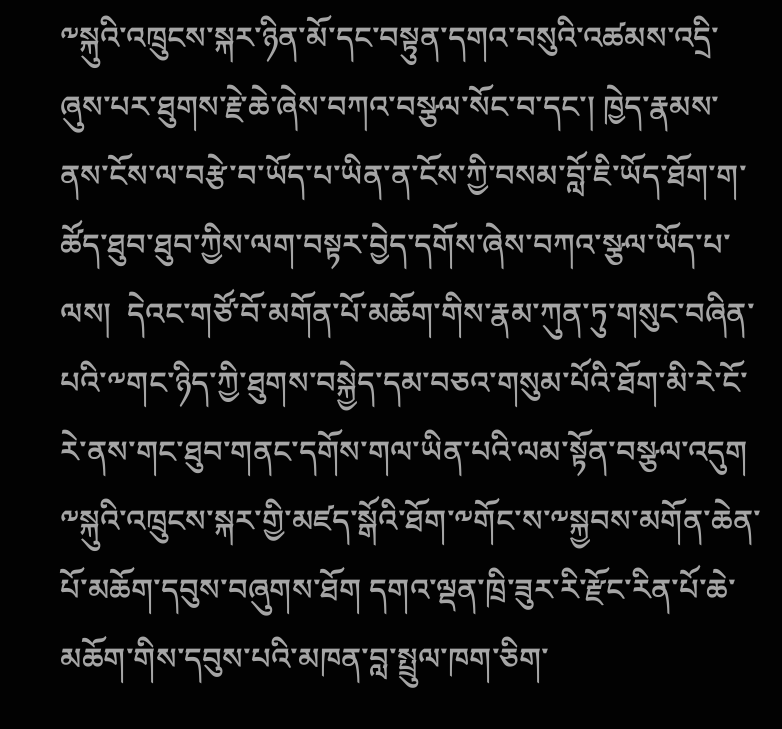༸སྐུའི་འཁྲུངས་སྐར་ཉིན་མོ་དང་བསྟུན་དགའ་བསུའི་འཚམས་འདྲི་ཞུས་པར་ཐུགས་རྗེ་ཆེ་ཞེས་བཀའ་བསྩལ་སོང་བ་དང་། ཁྱེད་རྣམས་ནས་ངོས་ལ་བརྩེ་བ་ཡོད་པ་ཡིན་ན་ངོས་ཀྱི་བསམ་བློ་ཇི་ཡོད་ཐོག་ག་ཚོད་ཐུབ་ཐུབ་ཀྱིས་ལག་བསྟར་བྱེད་དགོས་ཞེས་བཀའ་སྩལ་ཡོད་པ་ལས།  དེའང་གཙོ་བོ་མགོན་པོ་མཆོག་གིས་རྣམ་ཀུན་ཏུ་གསུང་བཞིན་པའི་༸གང་ཉིད་ཀྱི་ཐུགས་བསྐྱེད་དམ་བཅའ་གསུམ་པོའི་ཐོག་མི་རེ་ངོ་རེ་ནས་གང་ཐུབ་གནང་དགོས་གལ་ཡིན་པའི་ལམ་སྟོན་བསྩལ་འདུག ༸སྐུའི་འཁྲུངས་སྐར་གྱི་མཛད་སྒོའི་ཐོག་༸གོང་ས་༸སྐྱབས་མགོན་ཆེན་པོ་མཆོག་དབུས་བཞུགས་ཐོག དགའ་ལྡན་ཁྲི་ཟུར་རི་རྫོང་རིན་པོ་ཆེ་མཆོག་གིས་དབུས་པའི་མཁན་བླ་སྤྲུལ་ཁག་ཅིག་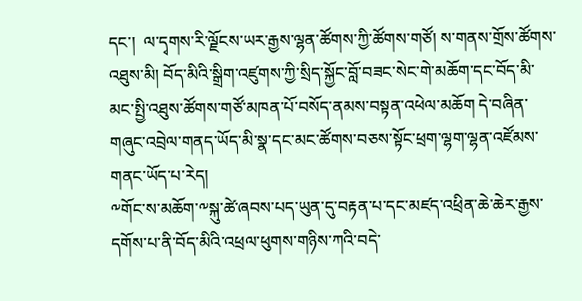དང་།  ལ་དྭགས་རི་ལྗོངས་ཡར་རྒྱས་ལྷན་ཚོགས་ཀྱི་ཚོགས་གཙོ། ས་གནས་གྲོས་ཚོགས་འཐུས་མི། བོད་མིའི་སྒྲིག་འཛུགས་ཀྱི་སྲིད་སྐྱོང་བློ་བཟང་སེང་གེ་མཆོག་དང་བོད་མི་མང་སྤྱི་འཐུས་ཚོགས་གཙོ་མཁན་པོ་བསོད་ནམས་བསྟན་འཕེལ་མཆོག དེ་བཞིན་གཞུང་འབྲེལ་གནད་ཡོད་མི་སྣ་དང་མང་ཚོགས་བཅས་སྟོང་ཕྲག་ལྷག་ལྷན་འཛོམས་གནང་ཡོད་པ་རེད།
༸གོང་ས་མཆོག་༸སྐུ་ཚེ་ཞབས་པད་ཡུན་དུ་བརྟན་པ་དང་མཛད་འཕྲིན་ཆེ་ཆེར་རྒྱས་དགོས་པ་ནི་བོད་མིའི་འཕྲལ་ཕུགས་གཉིས་ཀའི་བདེ་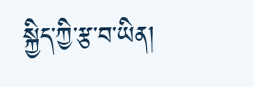སྐྱིད་ཀྱི་རྩ་བ་ཡིན།